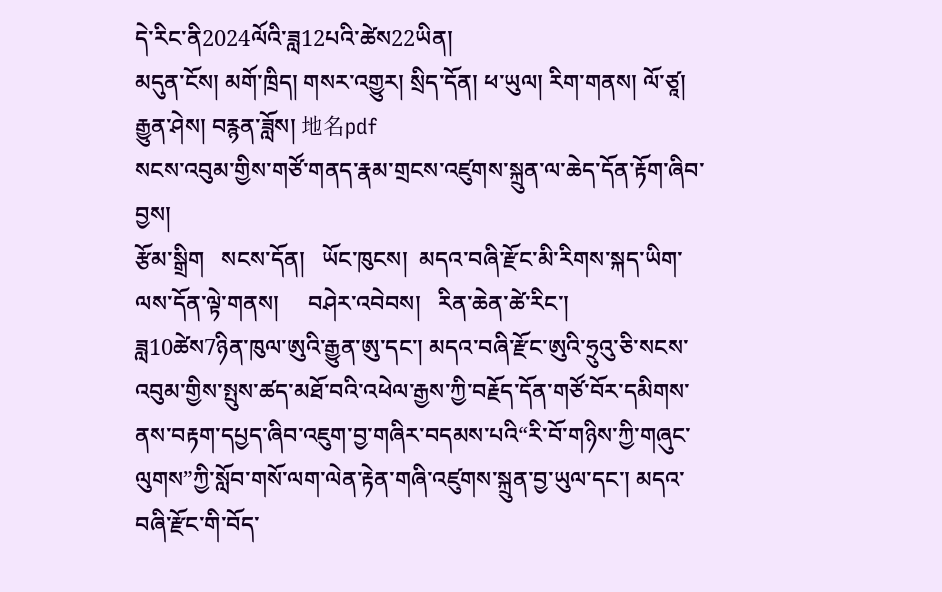དེ་རིང་ནི2024ལོའི་ཟླ12པའི་ཚེས22ཡིན།
མདུན་ངོས། མགོ་ཁྲིད། གསར་འགྱུར། སྲིད་དོན། ཕ་ཡུལ། རིག་གནས། ལོ་ཙཱ། རྒྱུན་ཤེས། བརྙན་ཟློས། 地名pdf
སངས་འབུམ་གྱིས་གཙོ་གནད་རྣམ་གྲངས་འཛུགས་སྐྲུན་ལ་ཆེད་དོན་རྟོག་ཞིབ་བྱས།
རྩོམ་སྒྲིག   སངས་དོན།   ཡོང་ཁུངས།  མདའ་བཞི་རྫོང་མི་རིགས་སྐད་ཡིག་ལས་དོན་ལྟེ་གནས།     བཤེར་འབེབས།   རིན་ཆེན་ཚེ་རིང་།
ཟླ10ཚེས7ཉིན་ཁུལ་ཨུའི་རྒྱུན་ཨུ་དང་། མདའ་བཞི་རྫོང་ཨུའི་ཧྲུའུ་ཅི་སངས་འབུམ་གྱིས་སྤུས་ཚད་མཐོ་བའི་འཕེལ་རྒྱས་ཀྱི་བརྗོད་དོན་གཙོ་བོར་དམིགས་ནས་བརྟག་དཔྱད་ཞིབ་འཇུག་བྱ་གཞིར་བདམས་པའི“རི་བོ་གཉིས་ཀྱི་གཞུང་ལུགས”ཀྱི་སློབ་གསོ་ལག་ལེན་རྟེན་གཞི་འཛུགས་སྐྲུན་བྱ་ཡུལ་དང་། མདའ་བཞི་རྫོང་གི་བོད་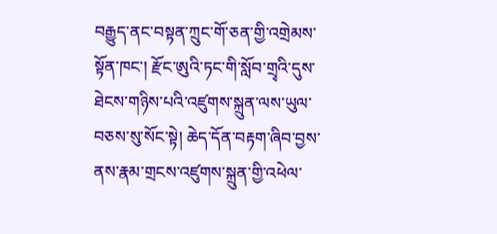བརྒྱུད་ནང་བསྟན་ཀྲུང་གོ་ཅན་གྱི་འགྲེམས་སྟོན་ཁང་། རྫོང་ཨུའི་ཏང་གི་སློབ་གྲྭའི་དུས་ཐེངས་གཉིས་པའི་འཛུགས་སྐྲུན་ལས་ཡུལ་བཅས་སུ་སོང་སྟེ། ཆེད་དོན་བརྟག་ཞིབ་བྱས་ནས་རྣམ་གྲངས་འཛུགས་སྐྲུན་གྱི་འཕེལ་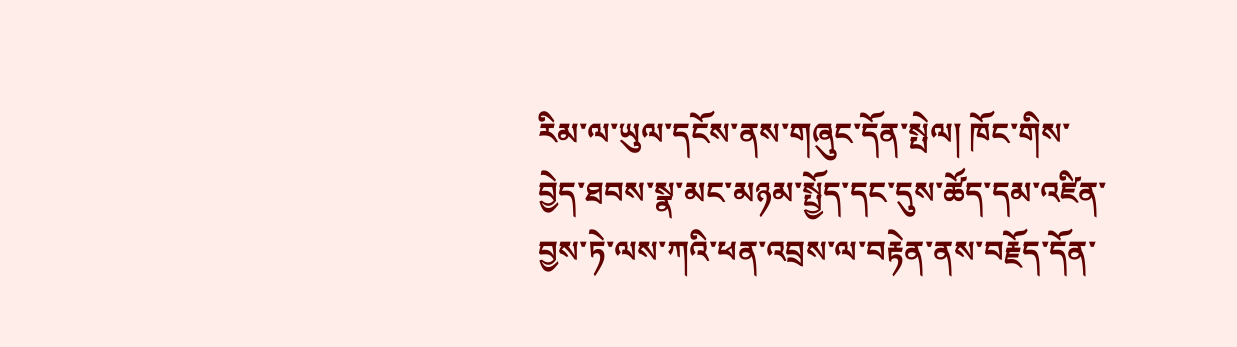རིམ་ལ་ཡུལ་དངོས་ནས་གཞུང་དོན་སྤེལ། ཁོང་གིས་བྱེད་ཐབས་སྣ་མང་མཉམ་སྤྱོད་དང་དུས་ཚོད་དམ་འཛིན་བྱས་ཏེ་ལས་ཀའི་ཕན་འབྲས་ལ་བརྟེན་ནས་བརྗོད་དོན་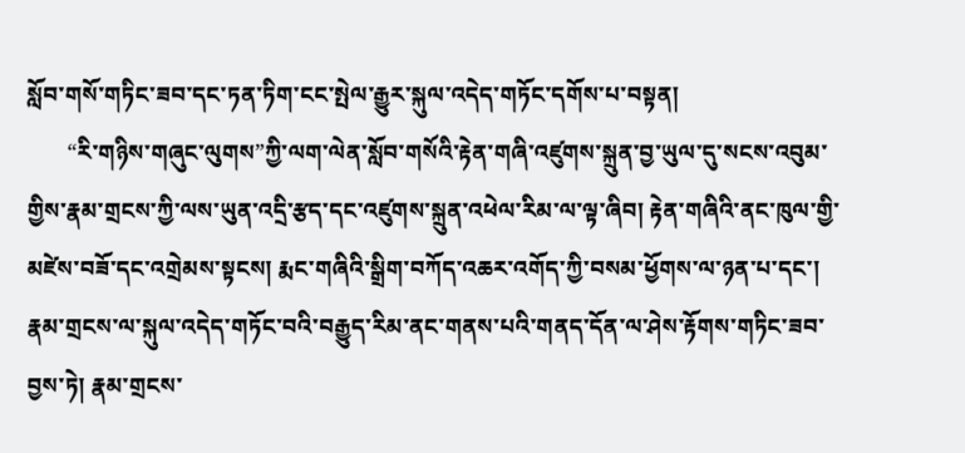སློབ་གསོ་གཏིང་ཟབ་དང་ཏན་ཏིག་ངང་སྤེལ་རྒྱུར་སྐུལ་འདེད་གཏོང་དགོས་པ་བསྟན།
       “རི་གཉིས་གཞུང་ལུགས”ཀྱི་ལག་ལེན་སློབ་གསོའི་རྟེན་གཞི་འཛུགས་སྐྲུན་བྱ་ཡུལ་དུ་སངས་འབུམ་གྱིས་རྣམ་གྲངས་ཀྱི་ལས་ཡུན་འདྲི་རྩད་དང་འཛུགས་སྐྲུན་འཕེལ་རིམ་ལ་ལྟ་ཞིབ། རྟེན་གཞིའི་ནང་ཁུལ་གྱི་མཛེས་བཟོ་དང་འགྲེམས་སྟངས། རྨང་གཞིའི་སྒྲིག་བཀོད་འཆར་འགོད་ཀྱི་བསམ་ཕྱོགས་ལ་ཉན་པ་དང་། རྣམ་གྲངས་ལ་སྐུལ་འདེད་གཏོང་བའི་བརྒྱུད་རིམ་ནང་གནས་པའི་གནད་དོན་ལ་ཤེས་རྟོགས་གཏིང་ཟབ་བྱས་ཏེ། རྣམ་གྲངས་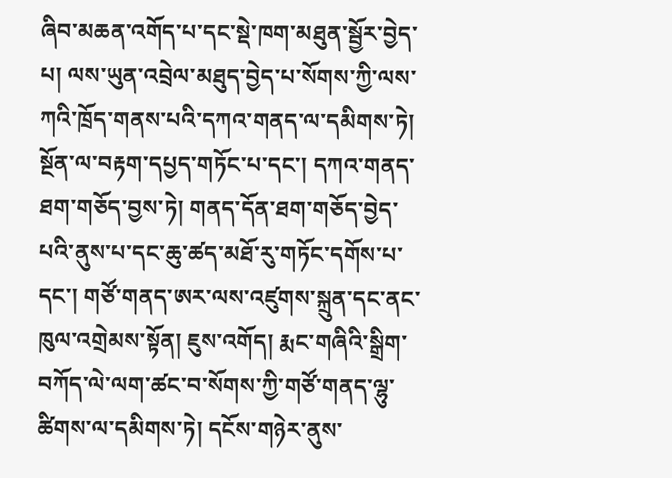ཞིབ་མཆན་འགོད་པ་དང་སྡེ་ཁག་མཐུན་སྦྱོར་བྱེད་པ། ལས་ཡུན་འབྲེལ་མཐུད་བྱེད་པ་སོགས་ཀྱི་ལས་ཀའི་ཁྲོད་གནས་པའི་དཀའ་གནད་ལ་དམིགས་ཏེ། སྔོན་ལ་བརྟག་དཔྱད་གཏོང་པ་དང་། དཀའ་གནད་ཐག་གཅོད་བྱས་ཏེ། གནད་དོན་ཐག་གཅོད་བྱེད་པའི་ནུས་པ་དང་ཆུ་ཚད་མཐོ་རུ་གཏོང་དགོས་པ་དང་། གཙོ་གནད་ཨར་ལས་འཛུགས་སྐྲུན་དང་ནང་ཁུལ་འགྲེམས་སྟོན། ཇུས་འགོད། རྨང་གཞིའི་སྒྲིག་བཀོད་ལེ་ལག་ཚང་བ་སོགས་ཀྱི་གཙོ་གནད་ལྷུ་ཚིགས་ལ་དམིགས་ཏེ། དངོས་གཉེར་ནུས་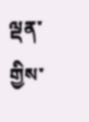ལྡན་གྱིས་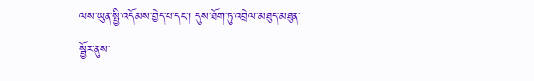ལས་ཡུན་སྤྱི་འདོམས་བྱེད་པ་དང་། དུས་ཐོག་ཏུ་འབྲེལ་མཐུད་མཐུན་སྦྱོར་ནུས་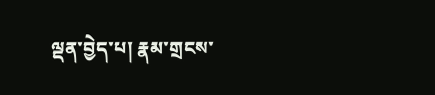ལྡན་བྱེད་པ། རྣམ་གྲངས་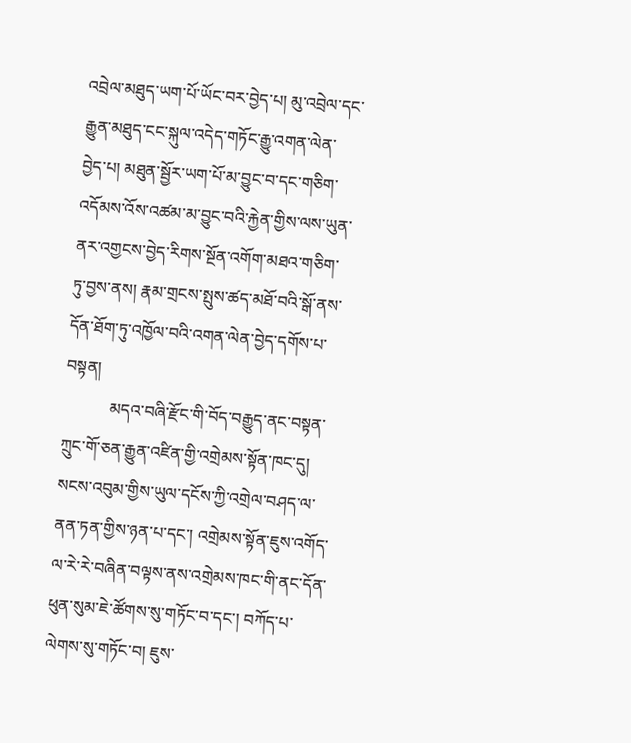འབྲེལ་མཐུད་ཡག་པོ་ཡོང་བར་བྱེད་པ། མུ་འབྲེལ་དང་རྒྱུན་མཐུད་ངང་སྐུལ་འདེད་གཏོང་རྒྱུ་འགན་ལེན་བྱེད་པ། མཐུན་སྦྱོར་ཡག་པོ་མ་བྱུང་བ་དང་གཅིག་འདོམས་འོས་འཚམ་མ་བྱུང་བའི་རྐྱེན་གྱིས་ལས་ཡུན་ནར་འགྱངས་བྱེད་རིགས་སྔོན་འགོག་མཐའ་གཅིག་ཏུ་བྱས་ནས། རྣམ་གྲངས་སྤུས་ཚད་མཐོ་བའི་སྒོ་ནས་དོན་ཐོག་ཏུ་འཁྱོལ་བའི་འགན་ལེན་བྱེད་དགོས་པ་བསྟན།
           མདའ་བཞི་རྫོང་གི་བོད་བརྒྱུད་ནང་བསྟན་ཀྲུང་གོ་ཅན་རྒྱུན་འཛིན་གྱི་འགྲེམས་སྟོན་ཁང་དུ། སངས་འབུམ་གྱིས་ཡུལ་དངོས་ཀྱི་འགྲེལ་བཤད་ལ་ནན་ཏན་གྱིས་ཉན་པ་དང་། འགྲེམས་སྟོན་ཇུས་འགོད་ལ་རེ་རེ་བཞིན་བལྟས་ནས་འགྲེམས་ཁང་གི་ནང་དོན་ཕུན་སུམ་ཇེ་ཚོགས་སུ་གཏོང་བ་དང་། བཀོད་པ་ལེགས་སུ་གཏོང་བ། ཇུས་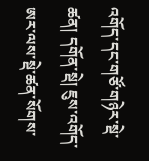འགོད་དང་གཙོ་གཉེར་སྡེ་ཚན། དགོན་སྡེ། ཇུས་འགོད་ཨར་ལས་སྡེ་ཚན་སོགས་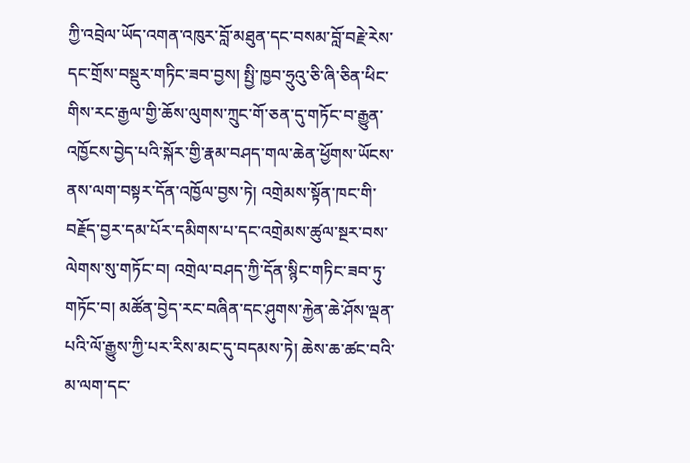ཀྱི་འབྲེལ་ཡོད་འགན་འཁུར་བློ་མཐུན་དང་བསམ་བློ་བརྗེ་རེས་དང་གྲོས་བསྡུར་གཏིང་ཟབ་བྱས། སྤྱི་ཁྱབ་ཧྲུའུ་ཅི་ཞི་ཅིན་ཕིང་གིས་རང་རྒྱལ་གྱི་ཆོས་ལུགས་ཀྲུང་གོ་ཅན་དུ་གཏོང་བ་རྒྱུན་འཁྱོངས་བྱེད་པའི་སྐོར་གྱི་རྣམ་བཤད་གལ་ཆེན་ཕྱོགས་ཡོངས་ནས་ལག་བསྟར་དོན་འཁྱོལ་བྱས་ཏེ། འགྲེམས་སྟོན་ཁང་གི་བརྗོད་བྱར་དམ་པོར་དམིགས་པ་དང་འགྲེམས་ཚུལ་སྔར་བས་ལེགས་སུ་གཏོང་བ། འགྲེལ་བཤད་ཀྱི་དོན་སྙིང་གཏིང་ཟབ་ཏུ་གཏོང་བ། མཚོན་བྱེད་རང་བཞིན་དང་ཤུགས་རྐྱེན་ཆེ་ཤོས་ལྡན་པའི་ལོ་རྒྱུས་ཀྱི་པར་རིས་མང་དུ་བདམས་ཏེ། ཆེས་ཆ་ཚང་བའི་མ་ལག་དང་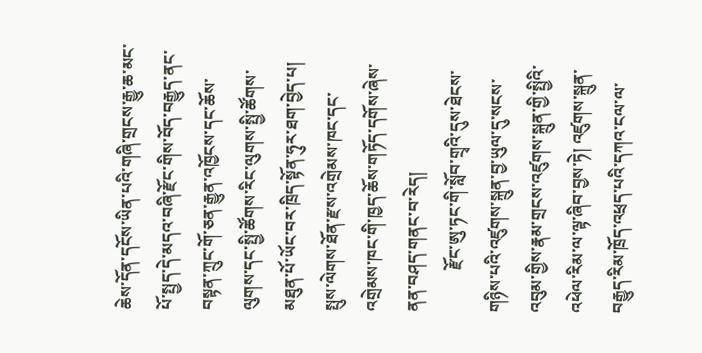ཆེས་དོན་དངོས་ཡིན་པའི་གཞི་གྲངས་རྒྱུ་ཆ་མང་པོ་སྤྱད་དེ་མདའ་བཞི་རྫོང་གིས་བོད་བརྒྱུད་ནང་བསྟན་ཀྲུང་གོ་ཅན་རྒྱུན་འཁྱོངས་དང་ཆོས་ལུགས་དང་སྤྱི་ཚོགས་རིང་ལུགས་སྤྱི་ཚོགས་མཐུན་པོ་ཡོང་བར་ཁྲིད་སྟོན་ཧུར་ཐག་བྱེད་པ།  སྤུས་ལེགས་ཐོན་རྫས་འགྲེམས་ཁང་དང་འགྲེམས་ཁང་གི་ཁྱད་ཆོས་གཏོད་དགོས་ཞེས་ནན་བཤད་གནང་བ་རེད།
          རྫོང་ཨུ་ཏང་གི་སློབ་གྲྭའི་དུས་ཐེངས་གཉིས་པའི་འཛུགས་སྐྲུན་བྱ་ཡུལ་དུ་སངས་འབུམ་གྱིས་རྣམ་གྲངས་འཛུགས་སྐྲུན་གྱི་སྤྱིའི་འཕེལ་རིམ་ལ་ལྟ་ཞིབ་བྱས་ཏེ། འཛུགས་སྐྲུན་བརྒྱུད་རིམ་ཁྲོད་འཕྲད་པའི་དཀའ་ངལ་ལ་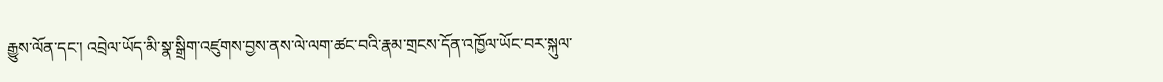རྒྱུས་ལོན་དང་། འབྲེལ་ཡོད་མི་སྣ་སྒྲིག་འཛུགས་བྱས་ནས་ལེ་ལག་ཚང་བའི་རྣམ་གྲངས་དོན་འཁྱོལ་ཡོང་བར་སྐུལ་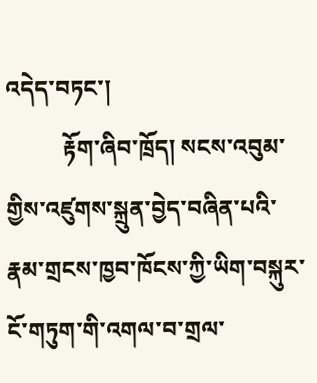འདེད་བཏང་།
          རྟོག་ཞིབ་ཁྲོད། སངས་འབུམ་གྱིས་འཛུགས་སྐྲུན་བྱེད་བཞིན་པའི་རྣམ་གྲངས་ཁྱབ་ཁོངས་ཀྱི་ཡིག་བསྐུར་ངོ་གཏུག་གི་འགལ་བ་གྲལ་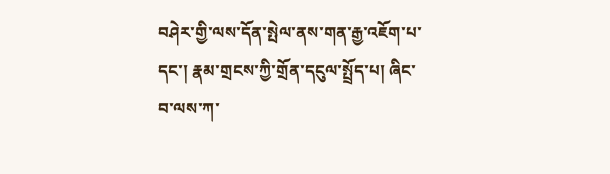བཤེར་གྱི་ལས་དོན་སྤེལ་ནས་གན་རྒྱ་འཇོག་པ་དང་། རྣམ་གྲངས་ཀྱི་གྲོན་དངུལ་སྤྲོད་པ། ཞིང་བ་ལས་ཀ་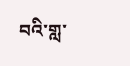བའི་གླ་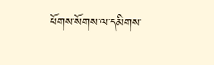ཕོགས་སོགས་ལ་དམིགས་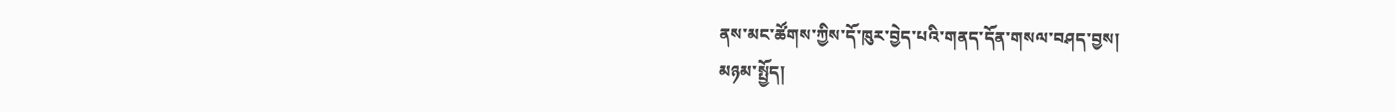ནས་མང་ཚོགས་ཀྱིས་དོ་ཁུར་བྱེད་པའི་གནད་དོན་གསལ་བཤད་བྱས།
མཉམ་སྤྱོད།